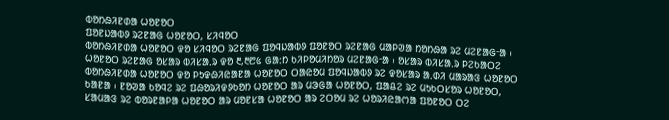ᱵᱚᱴᱷᱤᱱᱰᱟ ᱦᱚᱱᱚᱛ
ᱯᱚᱱᱡᱟᱵᱽ ᱨᱮᱱᱟᱜ ᱦᱚᱱᱚᱛ, ᱥᱤᱧᱚᱛ
ᱵᱚᱴᱷᱤᱱᱰᱟ ᱦᱚᱱᱚᱛ ᱫᱚ ᱥᱤᱧᱚᱛ ᱨᱮᱱᱟᱜ ᱯᱚᱧᱡᱟᱵᱽ ᱯᱚᱱᱚᱛ ᱨᱮᱱᱟᱜ ᱢᱟᱞᱣᱟ ᱴᱚᱴᱷᱟ ᱨᱮ ᱢᱮᱱᱟᱜᱼᱟ ᱾ ᱦᱚᱱᱚᱛ ᱨᱮᱱᱟᱜ ᱚᱥᱟᱨ ᱵᱤᱥᱟᱹᱨ ᱫᱚ ᱓,᱓᱘᱕ ᱜᱟᱺᱴ ᱠᱤᱞᱚᱢᱤᱴᱚᱨ ᱢᱮᱱᱟᱜᱼᱟ ᱾ ᱚᱥᱟᱨ ᱵᱤᱥᱟᱹᱨ ᱞᱮᱠᱟᱛᱮ ᱵᱚᱴᱷᱤᱱᱰᱟ ᱦᱚᱱᱚᱛ ᱫᱚ ᱞᱩᱫᱷᱤᱭᱟᱱᱟ ᱦᱚᱱᱚᱛ ᱛᱟᱭᱚᱢ ᱯᱚᱧᱡᱟᱵᱽ ᱨᱮ ᱫᱚᱥᱟᱨ ᱟᱹᱰᱤ ᱢᱟᱨᱟᱝ ᱦᱚᱱᱚᱛ ᱠᱟᱱᱟ ᱾ ᱱᱚᱣᱟ ᱠᱚᱧᱮ ᱨᱮ ᱯᱷᱚᱨᱤᱫᱽᱠᱚᱴ ᱦᱚᱱᱚᱛ ᱟᱨ ᱢᱳᱜᱟ ᱦᱚᱱᱚᱛ, ᱯᱟᱪᱮ ᱨᱮ ᱢᱩᱠᱛᱥᱚᱨ ᱦᱚᱱᱚᱛ, ᱥᱟᱢᱟᱝ ᱨᱮ ᱵᱚᱨᱱᱟᱞᱟ ᱦᱚᱱᱚᱛ ᱟᱨ ᱢᱚᱱᱥᱟ ᱦᱚᱱᱚᱛ ᱟᱨ ᱮᱛᱚᱢ ᱨᱮ ᱦᱚᱨᱤᱭᱟᱬᱟ ᱯᱚᱱᱚᱛ ᱛᱮ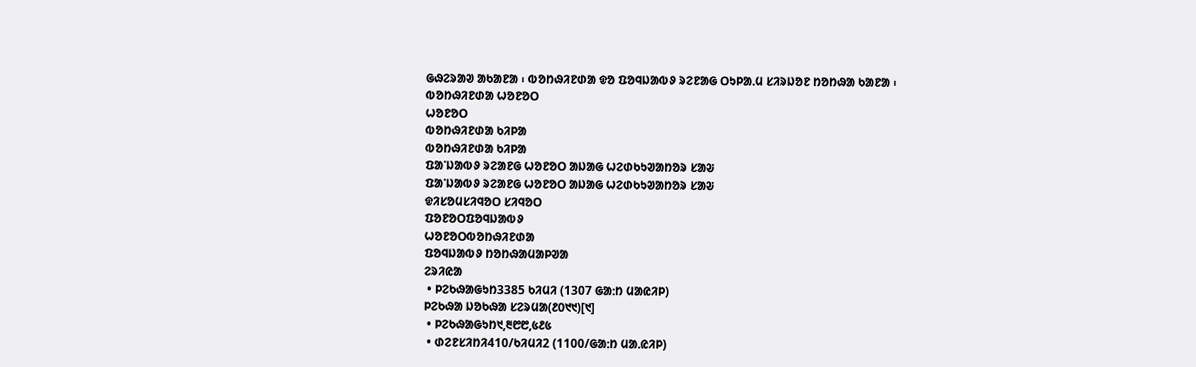ᱜᱷᱮᱨᱟᱣ ᱟᱠᱟᱱᱟ ᱾ ᱵᱚᱴᱷᱤᱱᱰᱟ ᱫᱚ ᱯᱚᱧᱡᱟᱵᱽ ᱨᱮᱱᱟᱜ ᱛᱩᱞᱟᱹᱢ ᱥᱤᱨᱡᱚᱱ ᱴᱚᱴᱷᱟ ᱠᱟᱱᱟ ᱾
ᱵᱚᱴᱷᱤᱱᱰᱟ ᱦᱚᱱᱚᱛ
ᱦᱚᱱᱚᱛ
ᱵᱚᱴᱷᱤᱱᱰᱟ ᱠᱤᱞᱟ
ᱵᱚᱴᱷᱤᱱᱰᱟ ᱠᱤᱞᱟ
ᱯᱟᱸᱡᱟᱵᱽ ᱨᱮᱟᱱᱜ ᱦᱚᱱᱚᱛ ᱟᱡᱟᱜ ᱦᱮᱰᱠᱩᱣᱟᱴᱚᱨ ᱥᱟᱶ
ᱯᱟᱸᱡᱟᱵᱽ ᱨᱮᱟᱱᱜ ᱦᱚᱱᱚᱛ ᱟᱡᱟᱜ ᱦᱮᱰᱠᱩᱣᱟᱴᱚᱨ ᱥᱟᱶ
ᱫᱤᱥᱚᱢᱥᱤᱧᱚᱛ ᱥᱤᱧᱚᱛ
ᱯᱚᱱᱚᱛᱯᱚᱧᱡᱟᱵᱽ
ᱦᱚᱱᱚᱛᱵᱚᱴᱷᱤᱱᱰᱟ
ᱯᱚᱧᱡᱟᱵᱽ ᱴᱚᱴᱷᱟᱢᱟᱞᱣᱟ
ᱮᱨᱤᱭᱟ
 • ᱞᱮᱠᱷᱟᱜᱩᱴ3385 ᱠᱤᱢᱤ (1307 ᱜᱟᱺᱴ ᱢᱟᱭᱤᱞ)
ᱞᱮᱠᱷᱟ ᱡᱚᱠᱷᱟ ᱥᱮᱨᱢᱟ(᱒᱐᱑᱑)[᱑]
 • ᱞᱮᱠᱷᱟᱜᱩᱴ᱑,᱓᱘᱘,᱕᱒᱕
 • ᱰᱮᱱᱥᱤᱴᱤ410/ᱠᱤᱢᱤ2 (1100/ᱜᱟᱺᱴ ᱢᱟᱹᱭᱤᱞ)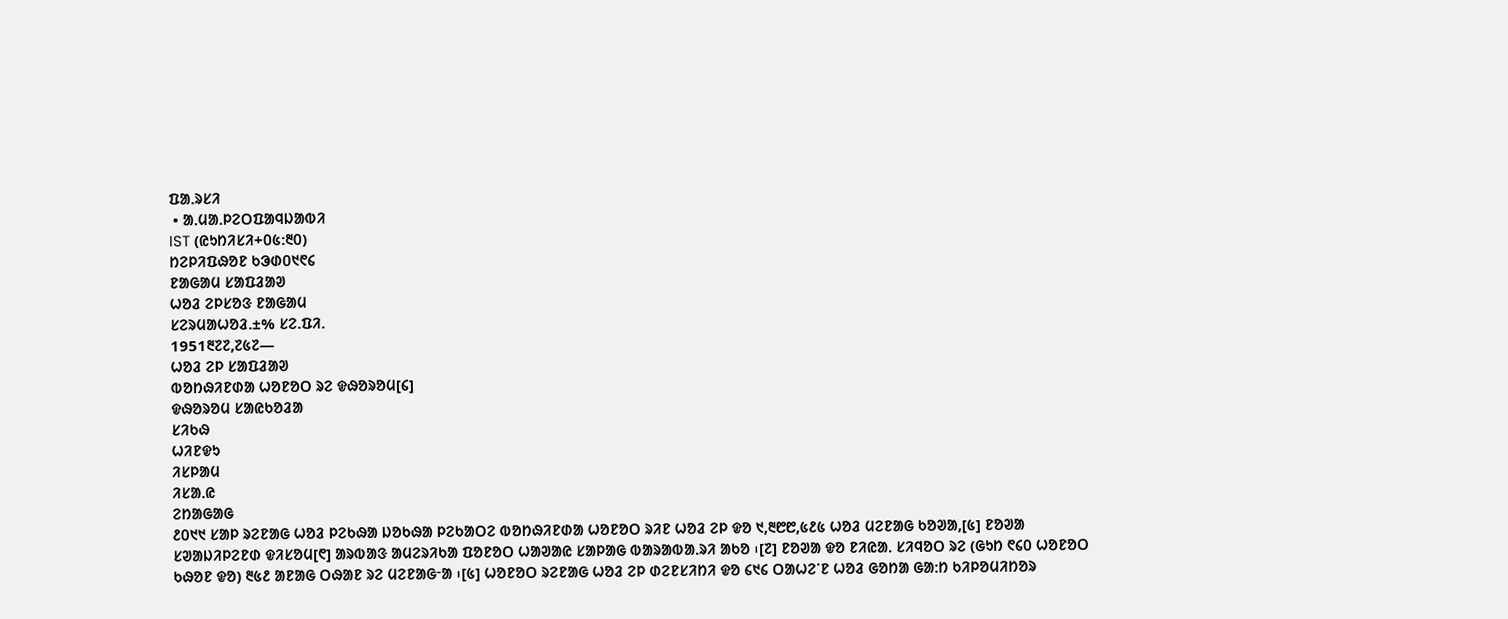ᱯᱟᱹᱨᱥᱤ
 • ᱟᱹᱢᱟᱹᱞᱮᱛᱯᱟᱧᱡᱟᱵᱤ
IST (ᱭᱩᱴᱤᱥᱤ+᱐᱕:᱓᱐)
ᱴᱮᱞᱤᱯᱷᱚᱱ ᱠᱳᱰ᱐᱑᱖᱔
ᱱᱟᱜᱟᱢ ᱥᱟᱯᱲᱟᱣ
ᱦᱚᱲ ᱮᱞᱥᱚᱝ ᱱᱟᱜᱟᱢ
ᱥᱮᱨᱢᱟᱦᱚᱲ.±% ᱥᱮ.ᱯᱤ.
1951᱓᱗᱗,᱗᱕᱗—
ᱦᱚᱲ ᱮᱞ ᱥᱟᱯᱲᱟᱣ
ᱵᱚᱴᱷᱤᱱᱰᱟ ᱦᱚᱱᱚᱛ ᱨᱮ ᱫᱷᱚᱨᱚᱢ[᱔]
ᱫᱷᱚᱨᱚᱢ ᱥᱟᱭᱠᱚᱲᱟ
ᱥᱤᱠᱷ
ᱦᱤᱱᱫᱩ
ᱤᱥᱞᱟᱢ
ᱤᱥᱟᱹᱭ
ᱮᱴᱟᱜᱟᱜ
᱒᱐᱑᱑ ᱥᱟᱞ ᱨᱮᱱᱟᱜ ᱦᱚᱲ ᱞᱮᱠᱷᱟ ᱡᱚᱠᱷᱟ ᱞᱮᱠᱟᱛᱮ ᱵᱚᱴᱷᱤᱱᱰᱟ ᱦᱚᱱᱚᱛ ᱨᱤᱱ ᱦᱚᱲ ᱮᱞ ᱫᱚ ᱑,᱓᱘᱘,᱕᱒᱕ ᱦᱚᱲ ᱢᱮᱱᱟᱜ ᱠᱚᱣᱟ,[᱕] ᱱᱚᱣᱟ ᱥᱣᱟᱡᱤᱞᱮᱱᱰ ᱫᱤᱥᱚᱢ[᱖] ᱟᱨᱵᱟᱝ ᱟᱢᱮᱨᱤᱠᱟ ᱯᱚᱱᱚᱛ ᱦᱟᱣᱟᱭ ᱥᱟᱞᱟᱜ ᱵᱟᱨᱟᱵᱟᱹᱨᱤ ᱟᱠᱚ ᱾[᱗] ᱱᱚᱣᱟ ᱫᱚ ᱱᱤᱭᱟᱹ ᱥᱤᱧᱚᱛ ᱨᱮ (ᱜᱩᱴ ᱖᱔᱐ ᱦᱚᱱᱚᱛ ᱠᱷᱚᱱ ᱫᱚ) ᱓᱕᱒ ᱟᱱᱟᱜ ᱛᱷᱟᱱ ᱨᱮ ᱢᱮᱱᱟᱜᱼᱟ ᱾[᱕] ᱦᱚᱱᱚᱛ ᱨᱮᱱᱟᱜ ᱦᱚᱲ ᱮᱞ ᱰᱮᱱᱥᱤᱴᱤ ᱫᱚ ᱔᱑᱔ ᱛᱟᱦᱮᱸᱱ ᱦᱚᱲ ᱜᱚᱴᱟ ᱜᱟᱺᱴ ᱠᱤᱞᱚᱢᱤᱴᱚᱨ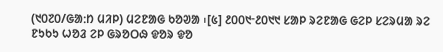(᱑᱐᱗᱐/ᱜᱟᱺᱴ ᱢᱤᱞ) ᱢᱮᱱᱟᱜ ᱠᱚᱣᱟ ᱾[᱕] ᱒᱐᱐᱑ᱼ᱒᱐᱑᱑ ᱥᱟᱞ ᱨᱮᱱᱟᱜ ᱜᱮᱞ ᱥᱮᱨᱢᱟ ᱨᱮ ᱱᱩᱠᱩ ᱦᱚᱲ ᱮᱞ ᱜᱨᱚᱛᱷ ᱫᱚᱨ ᱫᱚ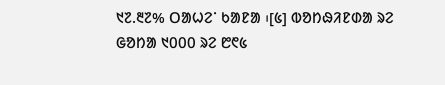᱑᱗.᱓᱗% ᱛᱟᱦᱮᱸ ᱠᱟᱱᱟ ᱾[᱕] ᱵᱚᱴᱷᱤᱱᱰᱟ ᱨᱮ ᱜᱚᱴᱟ ᱑᱐᱐᱐ ᱨᱮ ᱘᱖᱕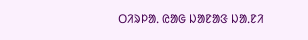ᱛᱤᱨᱞᱟᱹ ᱭᱟᱜ ᱡᱟᱱᱟᱝ ᱡᱟᱹᱱᱤ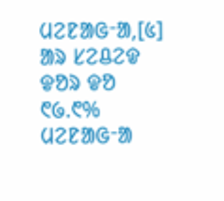ᱢᱮᱱᱟᱜᱼᱟ,[᱕] ᱟᱨ ᱥᱮᱪᱮᱫ ᱫᱚᱨ ᱫᱚ ᱖᱙.᱖% ᱢᱮᱱᱟᱜᱼᱟ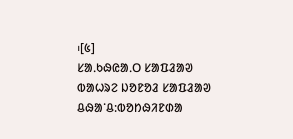᱾[᱕]
ᱥᱟᱹᱠᱷᱭᱟᱹᱛ ᱥᱟᱯᱲᱟᱣ
ᱵᱟᱦᱨᱮ ᱡᱚᱱᱚᱲ ᱥᱟᱯᱲᱟᱣ
ᱪᱷᱟᱸᱪ:ᱵᱚᱴᱷᱤᱱᱰᱟ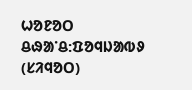ᱦᱚᱱᱚᱛ ᱪᱷᱟᱸᱪ:ᱯᱚᱧᱡᱟᱵᱽ (ᱥᱤᱧᱚᱛ)